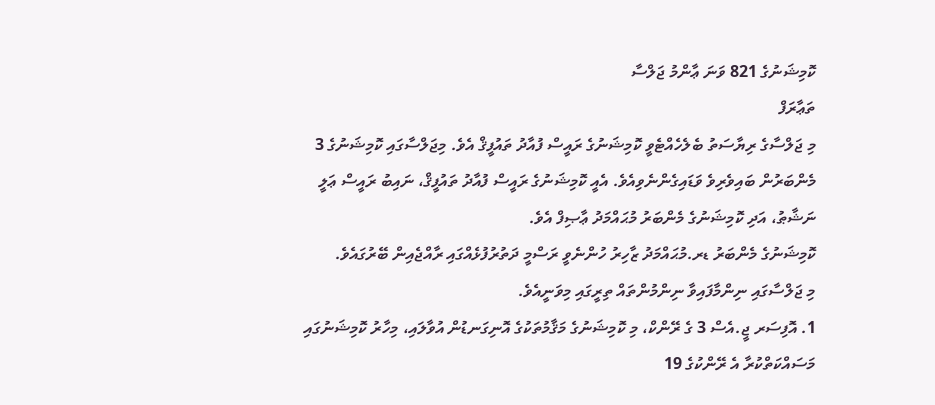ކޮމިޝަނުގެ 821 ވަނަ ޢާންމު ޖަލްސާ
ތަޢާރަފް
މި ޖަލްސާގެ ރިޔާސަތު ބެލެހެއްޓެވީ ކޮމިޝަނުގެ ރައީސް ފުއާދު ތައުފީޤް އެވެ. މިޖަލްސާގައި ކޮމިޝަނުގެ 3 މެންބަރުން ބައިވެރިވެ ވަޑައިގެންނެވިއެވެ. އެއީ ކޮމިޝަނުގެ ރައީސް ފުއާދު ތައުފީޤް، ނައިބު ރައީސް ޢަލީ ނަޝާޠު، އަދި ކޮމިޝަނުގެ މެންބަރު މުޙައްމަދު ޢާޞިފް އެވެ.
ކޮމިޝަނުގެ މެންބަރު ޑރ.މުޙައްމަދު ޒާހިރު ހުންނެވީ ރަސްމީ ދަތުރުފުޅެއްގައި ރާއްޖެއިން ބޭރުގައެވެ.
މި ޖަލްސާގައި ނިންމާފައިވާ ނިންމުންތައް ތިރީގައި މިވަނީއެވެ.
1. އޮފިސަރ ޖީ.އެސް 3 ގެ ރޭންކް، މި ކޮމިޝަނުގެ މަޤާމުތަކުގެ އޮނިގަނޑުން އުވާލައި، މިހާރު ކޮމިޝަނުގައި މަސައްކަތްކުރާ އެ ރޭންކުގެ 19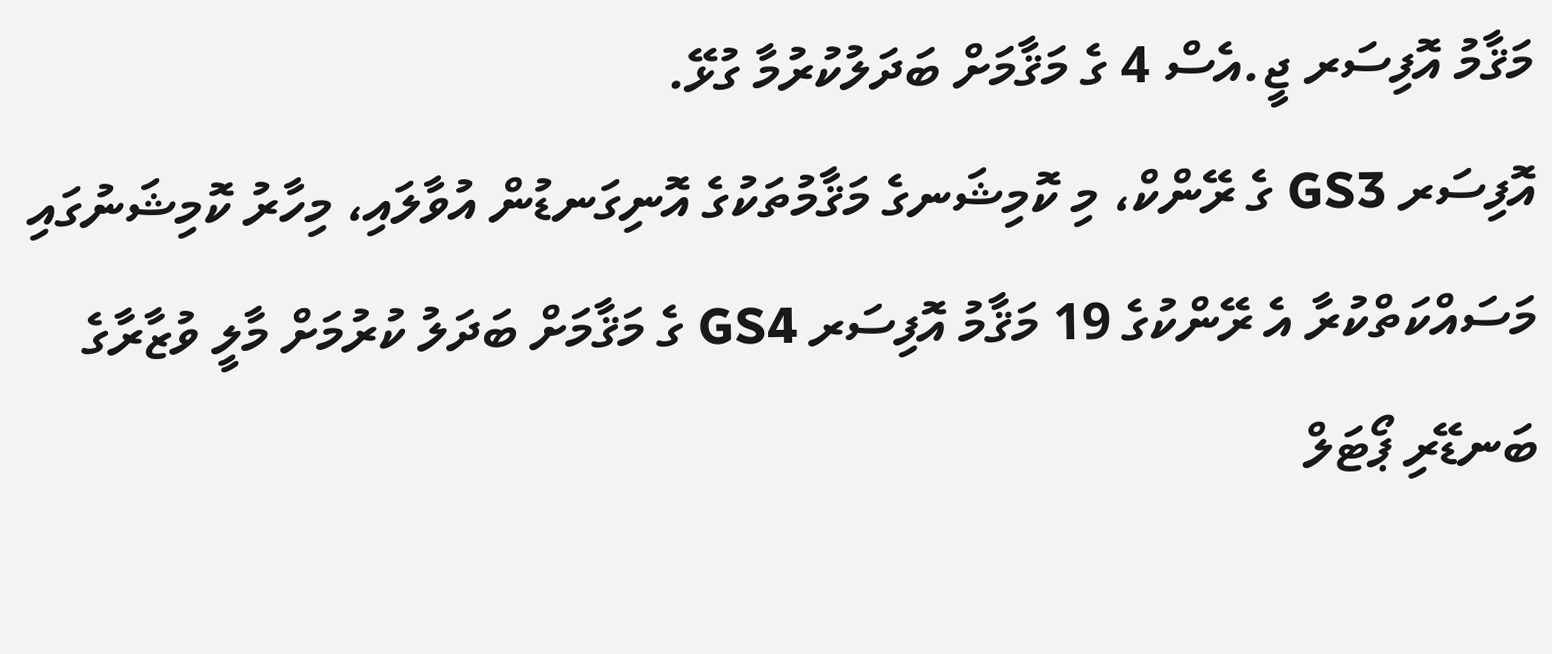މަޤާމު އޮފިސަރ ޖީ.އެސް 4 ގެ މަޤާމަށް ބަދަލުކުރުމާ ގުޅޭ.
އޮފިސަރ GS3 ގެ ރޭންކް، މި ކޮމިޝަނގެ މަޤާމުތަކުގެ އޮނިގަނޑުން އުވާލައި، މިހާރު ކޮމިޝަނުގައި މަސައްކަތްކުރާ އެ ރޭންކުގެ 19 މަޤާމު އޮފިސަރ GS4 ގެ މަޤާމަށް ބަދަލު ކުރުމަށް މާލީ ވުޒާރާގެ ބަނޑޭރި ޕޯޓަލް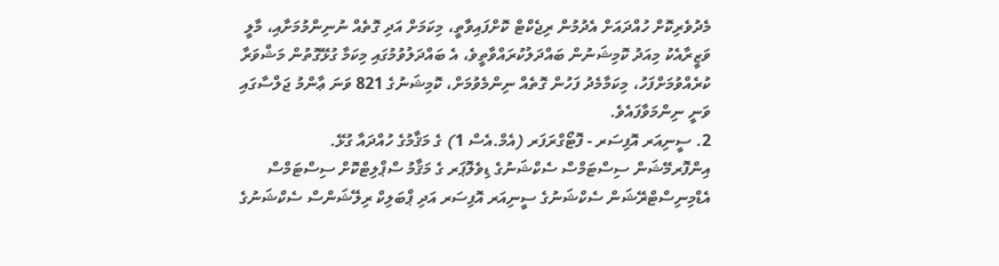މެދުވެރިކޮށް ހުއްދައަށް އެދުމުން ރިޖެކްޓް ކޮށްފައިވާތީ، މިކަމަށް އަދި ގޮތެއް ނުނިންމުމަށާއި، މާލީ ވަޒީރާއެކު މިއަދު ކޮމިޝަނުން ބައްދަލުކުރައްވާތީވެ، އެ ބައްދަލުވުމުގައި މިކަމާ ގުޅޭގޮތުން މަޝްވަރާ ކުރެއްވުމަށްފަހު، މިކަމާމެދު ފަހުން ގޮތެއް ނިންމެވުމަށް، ކޮމިޝަނުގެ 821 ވަނަ ޢާންމު ޖަލްސާގައި ވަނީ ނިންމަވާފައެވެ.
2. ސީނިއަރ އޮފިސަރ - ފޮޓޯގްރަފަރ (އެމް.އެސް 1) ގެ މަޤާމުގެ ހުއްދައާ ގުޅޭ.
އިންފޮރމޭޝަން ސިސްޓަމްސް ސެކްޝަނުގެ ޑިވެލޮޕަރ ގެ މަޤާމު ސްޕްލިޓްކޮށް ސިސްޓަމްސް އެޑްމިނިސްޓްރޭޝަން ސެކްޝަނުގެ ސީނިއަރ އޮފިސަރ އަދި ޕްބަލިކް ރިލޭޝަންސް ސެކްޝަނުގެ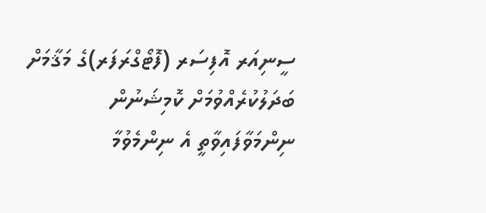ސީނިއަރ އޮފިސަރ (ފޮޓޯގްރަފަރ)ގެ މަޤާމަށް ބަދަލުކުރެއްވުމަށް ކޮމިޝަނުން ނިންމަވާފައިވާތީ އެ ނިންމެވުމާ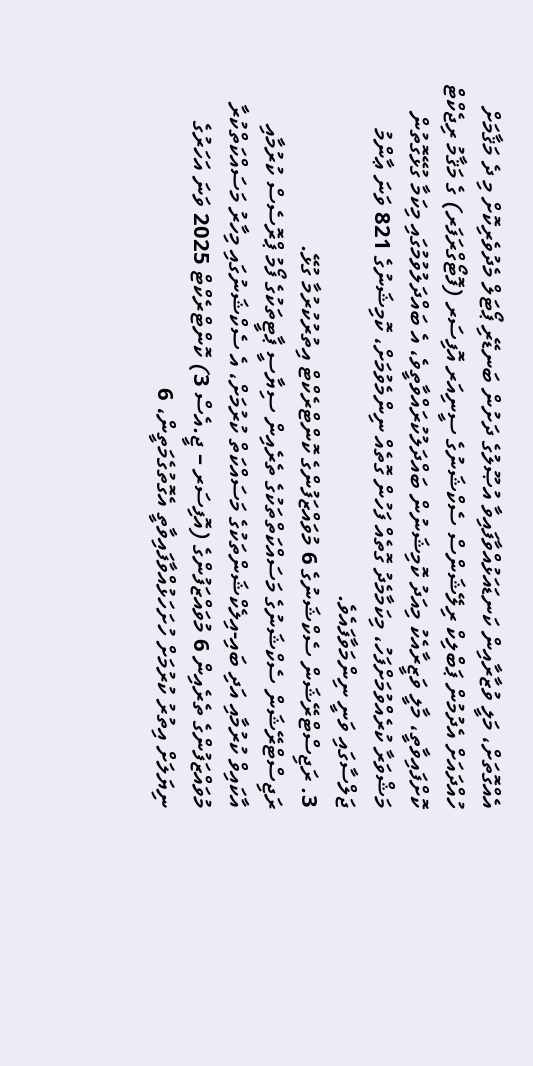އެއްގޮތަށް، މަލީ ވުޒާރާއިން ކަނޑައަޅުއްވާފައިވާ އުޞޫލުގެ ދަށުން ބަނޑޭރި ޕޯޓަލް މެދުވެރިކޮށް މި ދެ މަޤާމަށް ހުއްދައަށް އެދުމުން ޕަބްލިކް ރިލޭޝަންސް ސެކްޝަނުގެ ސީނިއަރ އޮފިސަރ (ފޮޓޯގްރަފަރ) ގެ މަޤާމު ރިޖެކްޓް ކޮށްފައިވާތީ، މާލީ ވަޒީރާއެކު މިއަދު ކޮމިޝަނުން ބައްދަލުކުރައްވާތީވެ، އެ ބައްދަލުވުމުގައި މިކަމާ ގުޅޭގޮތުން މަޝްވަރާ ކުރެއްވުމަށްފަހު، މިކަމާމެދު ގޮތެއް ފަހުން ގޮތެއް ނިންމެވުމަށް، ކޮމިޝަނުގެ 821 ވަނަ ޢާންމު ޖަލްސާގައި ވަނީ ނިންމަވާފައެވެ.
3. ރަޖިސްޓްރޭޝަން ސެކްޝަނުގެ 6 މުވައްޒަފުންގެ ކޮންޓްރެކްޓް އިތުރުކުރުމާ ގުޅޭ.
ރަޖިސްޓްރޭޝަން ސެކްޝަނުގެ މަސައްކަތްތަކުގެ ތެރެއިން ސިޔާސީ ޕާޓީތަކުގެ ފޯމު ޕްރޮސެސް ކުރުމާއި އާކައިވް ކުރުމާއި އަދި ބައި-އިލެކްޝަންތަކުގެ މަސައްކަތް ކުރުމަށް، އެ ސެކްޝަނުގައި މިހާރު މަސައްކަތްކުރާ މުވައްޒަފުންގެ ތެރެއިން 6 މުވައްޒަފުންގެ (އޮފިސަރ – ޖީ.އެސް 3) ކޮންޓްރެކްޓް 2025 ވަނަ އަހަރުގެ ނިޔަލަށް އިތުރު ކުރުމަށް ހުށަހަޅުއްވާފައިވާތީ އެގޮތުގެމަތީން، 6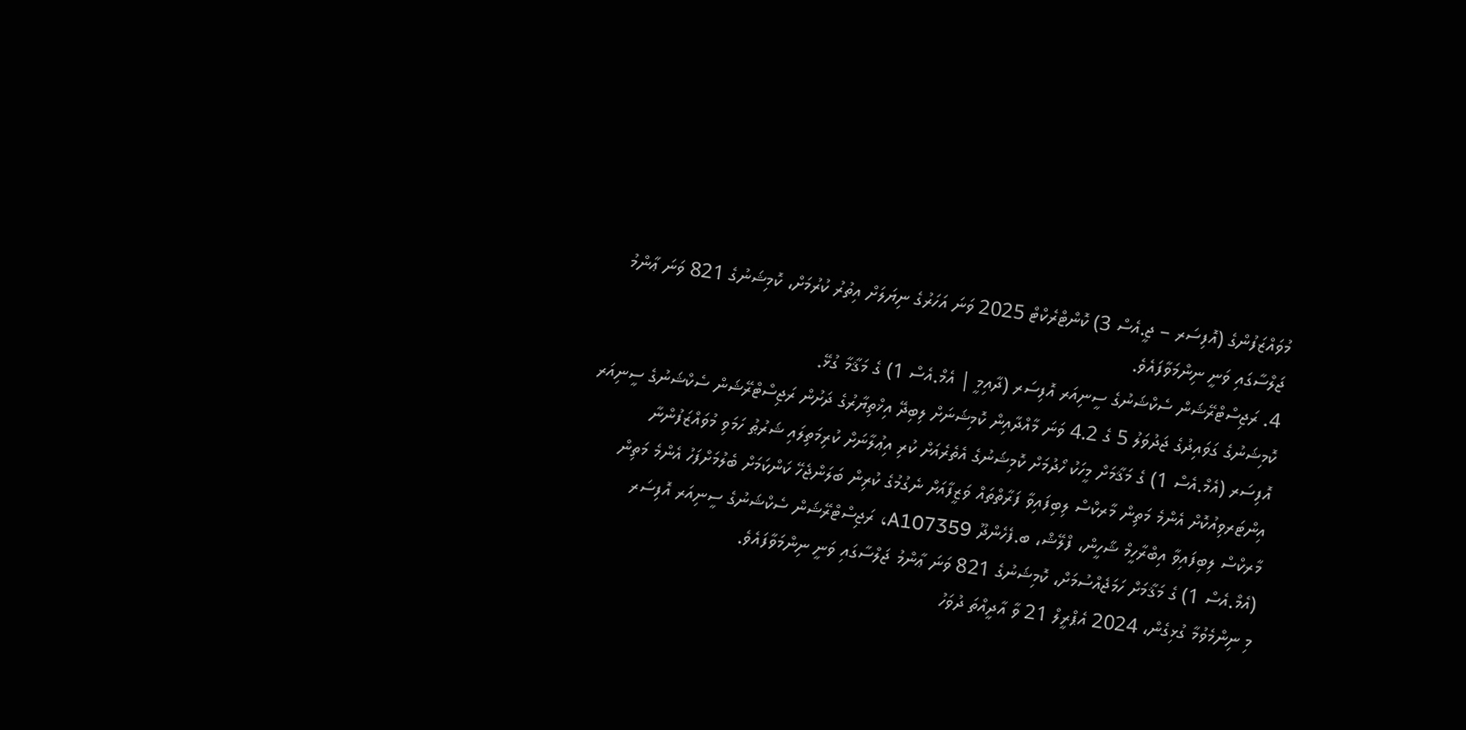މުވައްޒަފުންގެ (އޮފިސަރ – ޖީ.އެސް 3) ކޮންޓްރެކްޓް 2025 ވަނަ އަހަރުގެ ނިޔަލަށް އިތުރު ކުރުމަށް، ކޮމިޝަނުގެ 821 ވަނަ ޢާންމު ޖަލްސާގައި ވަނީ ނިންމަވާފައެވެ.
4. ރަޖިސްޓްރޭޝަން ސެކްޝަނުގެ ސީނިއަރ އޮފިސަރ (ދާއިމީ | އެމް.އެސް 1) ގެ މަޤާމާ ގުޅޭ.
ކޮމިޝަނުގެ ގަވައިދުގެ ޖަދުވަލު 5 ގެ 4.2 ވަނަ މާއްދާއިން ކޮމިޝަނަށް ލިބިދޭ އިޚްތިޔާރުގެ ދަށުން ރަޖިސްޓްރޭޝަން ސެކްޝަނުގެ ސީނިއަރ އޮފިސަރ (އެމް.އެސް 1) ގެ މަޤާމަށް މީހަކު ހޯދުމަށް ކޮމިޝަނުގެ އެތެރެއަށް ކުރި އިޢުލާނަށް ކުރިމަތިލައި ޝަރުޠު ހަމަވި މުވައްޒަފުންނާ އިންޓަރވިއުކޮށް އެންމެ މަތިން މާރކްސް ލިބިފައިވާ ފަރާތްތައް ވަޒީފާއަށް ނެގުމުގެ ކުރިން ބަލަންޖެހޭ ކަންކަމަށް ބެލުމަށްފަހު އެންމެ މަތިން މާރކްސް ލިބިފައިވާ އިބްރާހީމް ޝާހީން، ފްލޭޝް، ބ.ފެހެންދޫ A107359، ރަޖިސްޓްރޭޝަން ސެކްޝަނުގެ ސީނިއަރ އޮފިސަރ (އެމް.އެސް 1) ގެ މަޤާމަށް ހަމަޖެއްސުމަށް، ކޮމިޝަނުގެ 821 ވަނަ ޢާންމު ޖަލްސާގައި ވަނީ ނިންމަވާފައެވެ.
މި ނިންމެވުމާ ގުޅިގެން، 2024 އެޕްރީލް 21 ވާ އާދީއްތަ ދުވަހު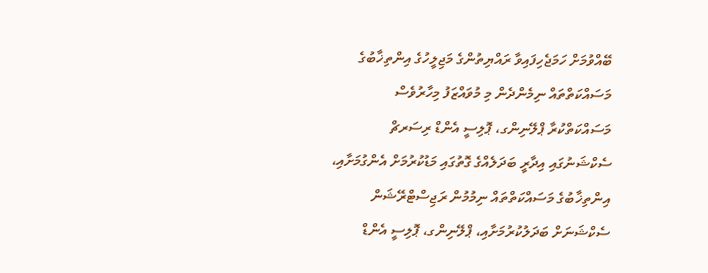ބޭއްވުމަށް ހަމަޖެހިފައިވާ ރައްޔިތުންގެ މަޖިލީހުގެ އިންތިޚާބުގެ މަސައްކަތްތައް ނިމެންދެން މި މުވައްޒަފު މިހާރުވެސް މަސައްކަތްކުރާ ޕްލޭނިންގ، ޕޮލިސީ އެންޑް ރިސަރޗް ސެކްޝަނުގައި އިދާރީ ބަދަލެއްގެ ގޮތުގައި މަޑުކުރުމަށް އެންގުމަށާއި، އިންތިޚާބުގެ މަސައްކަތްތައް ނިމުމުން ރަޖިސްޓްރޭޝަން ސެކްޝަނަށް ބަދަލުކުރުމަށާއި، ޕްލޭނިންގ، ޕޮލިސީ އެންޑް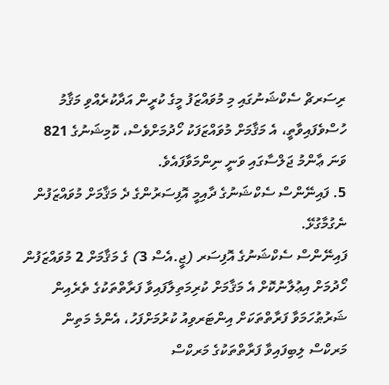ރިސަރޗް ސެކްޝަނުގައި މި މުވައްޒަފު މީގެ ކުރީން އަދާކުރެއްވި މަޤާމު ހުސްވެފައިވާތީ، އެ މަޤާމަށް މުވައްޒަފަކު ހޯދުމަށްވެސް، ކޮމިޝަނުގެ 821 ވަނަ ޢާންމު ޖަލްސާގައި ވަނީ ނިންމަވާފައެވެ.
5. ފައިނޭންސް ސެކްޝަނުގެ ދާއިމީ އޮފިސަރުންގެ ދެ މަޤާމަށް މުވައްޒަފުން ނެގުމާގުޅޭ.
ފައިނޭންސް ސެކްޝަނުގެ އޮފިސަރ (ޖީ.އެސް 3) ގެ މަޤާމަށް 2 މުވައްޒަފުން ހޯދުމަށް އިޢުލާނުކޮށް އެ މަޤާމަށް ކުރިމަތިލާފައިވާ ފަރާތްތަކުގެ ތެރެއިން ޝަރުޠުހަމަވާ ފަރާތްތަކަށް އިންޓަރވިއު ކުރުމަށްފަހު، އެންމެ މަތިން މަރކްސް ލިބިފައިވާ ފަރާތްތަކުގެ މަރކްސް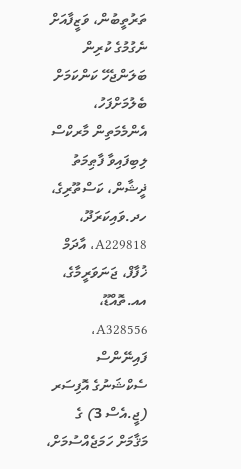ތަރުތީބުން، ވަޒީފާއަށް ނެގުމުގެ ކުރިން ބަލަންޖެހޭ ކަންކަމަށް ބެލުމަށްފަހު، އެންމެމަތިން މާރކްސް ލިބިފައިވާ ފާޠިމަތު ޛީޝާން، ކަސްތޫރިގެ، ހދ.ވައިކަރަދޫ، A229818، އާދަމް ޚުފާފް، ޖަނަވަރީމާގެ، އއ.ތޮއްޑޫ، A328556، ފައިނޭންސް ސެކްޝަނުގެ އޮފިސަރ (ޖީ.އެސް 3) ގެ މަޤާމަށް ހަމަޖެއްސުމަށް،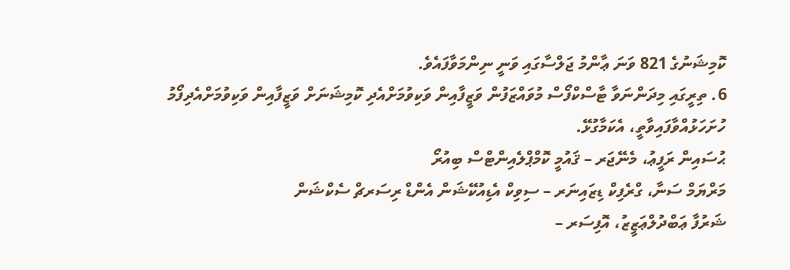ކޮމިޝަނުގެ 821 ވަނަ ޢާންމު ޖަލްސާގައި ވަނީ ނިންމަވާފައެވެ.
6. ތިރީގައި މިދަންނަވާ ޓާސްކްފޯސް މުވައްޒަފުން ވަޒީފާއިން ވަކިވުމަށްއެދި ކޮމިޝަނަށް ވަޒީފާއިން ވަކިވުމަށްއެދިފޯމު ހުށަހަޅުއްވާފައިވާތީ، އެކަމާގުޅޭ.
ޙުސައިން ރަފީޢު، މެނޭޖަރ – ޤައުމީ ކޮމްޕްލެއިންޓްސް ބިއުރޯ
މަރްޔަމް ސަނާ، ގްރެފިކް ޑިޒައިނަރ – ސިވިކް އެޑިއުކޭޝަން އެންޑް ރިސަރޗް ސެކްޝަން
ޝަރުފާ ޢަބްދުލްޢަޒީޒު، އޮފިސަރ –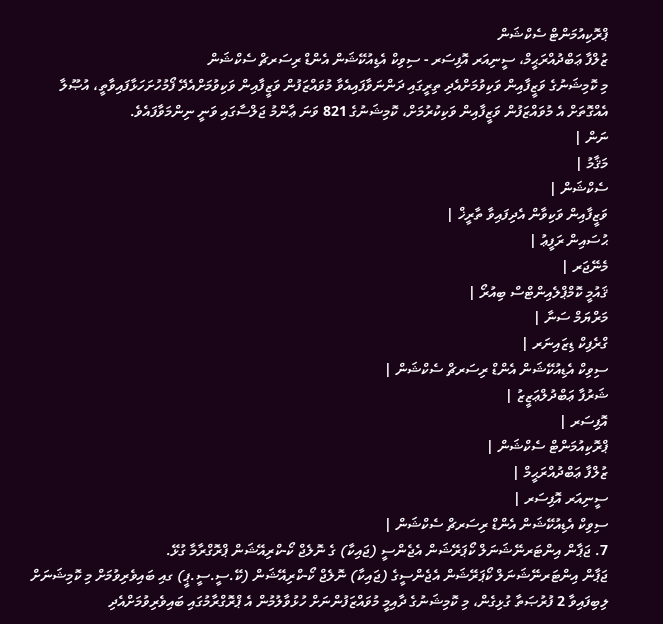ޕްރޮކިއުމަންޓް ސެކްޝަން
ޒުލްފާ ޢަބްދުއްރަޙީމް، ސީނިއަރ އޮފިސަރ - ސިވިކް އެޑިއުކޭޝަން އެންޑް ރިސަރޗް ސެކްޝަން
މި ކޮމިޝަނުގެ ވަޒީފާއިން ވަކިވުމަށްއެދި ތިރީގައި ދަންނަވާފައިއެވާ މުވައްޒަފުން ވަޒީފާއިން ވަކިވުމަށްއެދޭ ފޯމުހުށަހަޅާފައިވާތީ، އުޞޫލާ އެއްގޮތަށް އެ މުވައްޒަފުން ވަޒީފާއިން ވަކިކުރުމަށް، ކޮމިޝަނުގެ 821 ވަނަ ޢާންމު ޖަލްސާގައި ވަނީ ނިންމަވާފައެވެ.
ނަން |
މަޤާމު |
ސެކްޝަން |
ވަޒީފާއިން ވަކިވާން އެދިފައިވާ ތާރީޚް |
ޙުސައިން ރަފީޢު |
މެނޭޖަރ |
ޤައުމީ ކޮމްޕްލެއިންޓްސް ބިއުރޯ |
މަރްޔަމް ސަނާ |
ގްރެފިކް ޑިޒައިނަރ |
ސިވިކް އެޑިއުކޭޝަން އެންޑް ރިސަރޗް ސެކްޝަން |
ޝަރުފާ ޢަބްދުލްޢަޒީޒު |
އޮފިސަރ |
ޕްރޮކިއުމަންޓް ސެކްޝަން |
ޒުލްފާ ޢަބްދުއްރަޙީމް |
ސީނިއަރ އޮފިސަރ |
ސިވިކް އެޑިއުކޭޝަން އެންޑް ރިސަރޗް ސެކްޝަން |
7. ޖަޕާން އިންޓަރނޭޝަނަލް ކޯޕަރޭޝަން އެޖެންސީ (ޖައިކާ) ގެ ނޮލެޖް ކޯ-ކްރިއޭޝަން ޕްރޮގްރާމާ ގުޅޭ.
ޖަޕާން އިންޓަރނޭޝަނަލް ކޯޕަރޭޝަން އެޖެންސީގެ (ޖައިކާ) ނޮލެޖް ކޯ-ކްރިއޭޝަން (ކޭ.ސީ.ސީ.ޕީ) ގއި ބައިވެރިވުމަށް މި ކޮމިޝަނަށް ލިބިފައިވާ 2 ފުރުޞަތާ ގުޅިގެން، މި ކޮމިޝަނުގެ ދާއިމީ މުވައްޒަފުންނަށް ހުޅުވާލުމުން އެ ޕްރޮގްރާމުގައި ބައިވެރިވުމަށްއެދި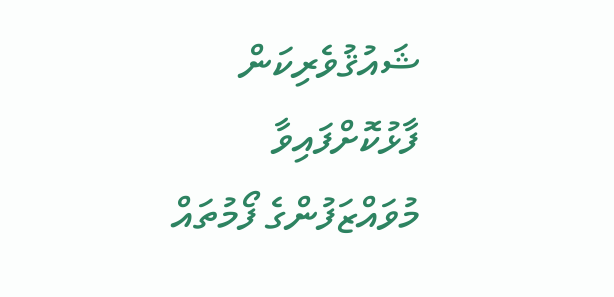ޝައުޤުވެރިކަން ފާޅުކޮށްފައިވާ މުވައްޒަފުންގެ ފޯމުތައް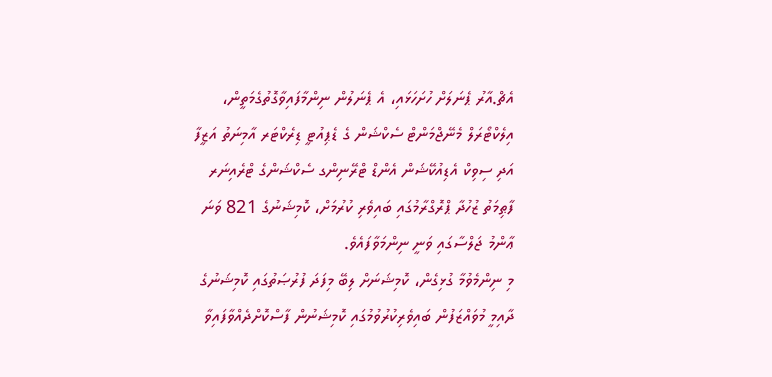އެޗް.އާރު ޕެނަލަށް ހުށަހަޅައި، އެ ޕެނަލުން ނިންމާފައިވާގޮތުގެމަތީން، އިލެކްޓޯރަލް މެނޭޖްމަންޓް ސެކްޝަން ގެ ޑެޕިއުޓީ ޑިރެކްޓަރ އާމިނަތު އަޒީފާ އަދި ސިވިކް އެޑިއުކޭޝަން އެންޑް ޓްރޭނިންގ ސެކްޝަންގެ ޓްރެއިނަރ ފާޠިމަތު ޒުހުދާ ޕްރޮގްރާމުގައި ބައިވެރި ކުރުމަށް، ކޮމިޝަނުގެ 821 ވަނަ ޢާންމު ޖަލްސާގައި ވަނީ ނިންމަވާފައެވެ.
މި ނިންމެވުމާ ގުޅިގެން، ކޮމިޝަނަށް ލިބޭ މިފަދަ ފުރުޞަތުގައި ކޮމިޝަނުގެ ދާއިމީ މުވައްޒަފުން ބައިވެރިކުރުވުމުގައި ކޮމިޝަނުން ފާސްކޮށްދެއްވާފައިވާ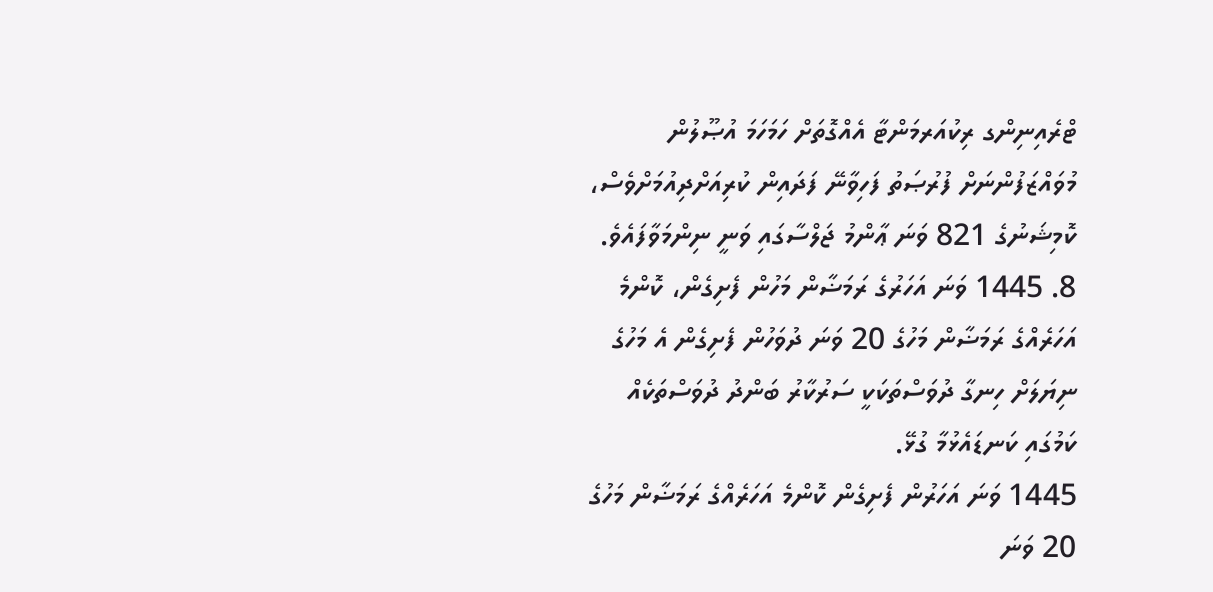ޓްރެއިނިންގ ރިކުއަރމަންޓާ އެއްގޮތަށް ހަމަހަމަ އުޞޫލުން މުވައްޒަފުންނަށް ފުރުޞަތު ފަހިވާނޭ ފަދައިން ކުރިއަށްދިއުމަށްވެސް، ކޮމިޝަނުގެ 821 ވަނަ ޢާންމު ޖަލްސާގައި ވަނީ ނިންމަވާފައެވެ.
8. 1445 ވަނަ އަހަރުގެ ރަމަޟާން މަހުން ފެށިގެން، ކޮންމެ އަހަރެއްގެ ރަމަޟާން މަހުގެ 20 ވަނަ ދުވަހުން ފެށިގެން އެ މަހުގެ ނިޔަލަށް ހިނގާ ދުވަސްތަކަކީ ސަރުކާރު ބަންދު ދުވަސްތަކެއް ކަމުގައި ކަނޑައެޅުމާ ގުޅޭ.
1445 ވަނަ އަހަރުން ފެށިގެން ކޮންމެ އަހަރެއްގެ ރަމަޟާން މަހުގެ 20 ވަނަ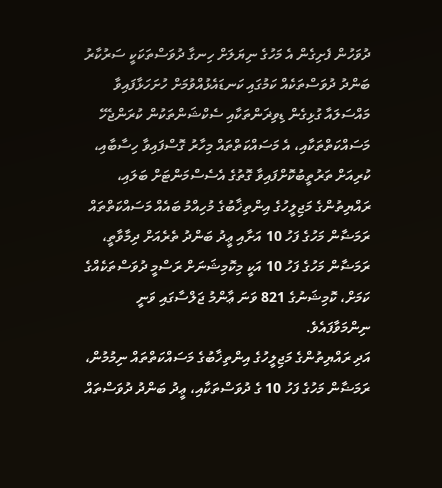ދުވަހުން ފެށިގެން އެ މަހުގެ ނިޔަލަށް ހިނގާ ދުވަސްތަކަކީ ސަރުކާރު ބަންދު ދުވަސްތަކެއް ކަމުގައި ކަނޑައެޅުއްވުމަށް ހުށަހަޅާފައިވާ މައްސަލައާ ގުޅިގެން ޑިވިޜަންތަކާއި ސެކްޝަންތަކުން ކުރަންޖެހޭ މަސައްކަތްތަކާއި، އެ މަސައްކަތްތައް މިހާރު ގޮސްފައިވާ ހިސާބާއި، ކުރިއަށް ތަރުތީބުކޮށްފައިވާ ގޮތުގެ އެސެސްމަންޓަށް ބަލައި، ރައްޔިތުންގެ މަޖިލީހުގެ އިންތިޚާބުގެ މުހިއްމު ބައެއް މަސައްކަތްތައް ރަމަޟާން މަހުގެ ފަހު 10 އަށާއި ޢީދު ބަންދު ތެރެއަށް ދިމާވާތީ، ރަމަޟާން މަހުގެ ފަހު 10 އަކީ މިކޮމިޝަނަށް ރަސްމީ ދުވަސްތަކެއްގެ ކަމަށް، ކޮމިޝަނުގެ 821 ވަނަ ޢާންމު ޖަލްސާގައި ވަނީ ނިންމަވާފައެވެ.
އަދި ރައްޔިތުންގެ މަޖިލީހުގެ އިންތިޚާބުގެ މަސައްކަތްތައް ނިމުމުން، ރަމަޟާން މަހުގެ ފަހު 10 ގެ ދުވަސްތަކާއި، ޢީދު ބަންދު ދުވަސްތައް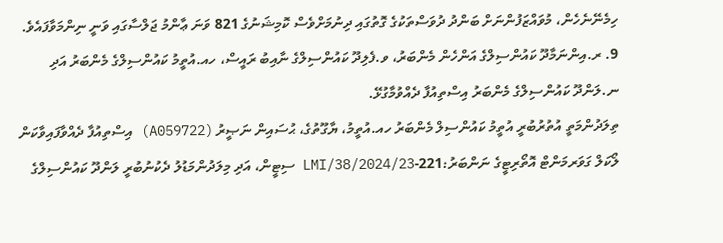ހިމެނޭނެހެން، މުވައްޒަފުންނަށް ބަންދު ދުވަސްތަކުގެ ގޮތުގައި ދިނުމަށްވެސް ކޮމިޝަނުގެ 821 ވަނަ ޢާންމު ޖަލްސާގައި ވަނީ ނިންމަވާފައެވެ.
9. ރ.އިންނަމާދޫ ކައުންސިލްގެ އަންހެން މެންބަރު، ވ.ފެލިދޫ ކައުންސިލްގެ ނާއިބު ރައީސް، ހއ.އުތީމު ކައުންސިލްގެ މެންބަރު އަދި ނ.ލަންދޫ ކައުންސިލްގެ މެންބަރު އިސްތިއުފާ ދެއްވުމާގުޅޭ.
ތިލަދުންމަތީ އުތުރުބުރީ އުތީމު ކައުންސިލް މެންބަރު ހއ.އުތީމު، ޔާގޫތުގެ، ޙުސައިން ނަޞީރު (A059722) އިސްތިއުފާ ދެއްވާފައިވާކަން ލޯކަލް ގަވަރމަންޓް އޮތޯރިޓީގެ ނަންބަރު:221-LMI/38/2024/23 ސިޓީން، އަދި މިލަދުންމަޑުލު ދެކުނުބުރީ ލަންދޫ ކައުންސިލްގެ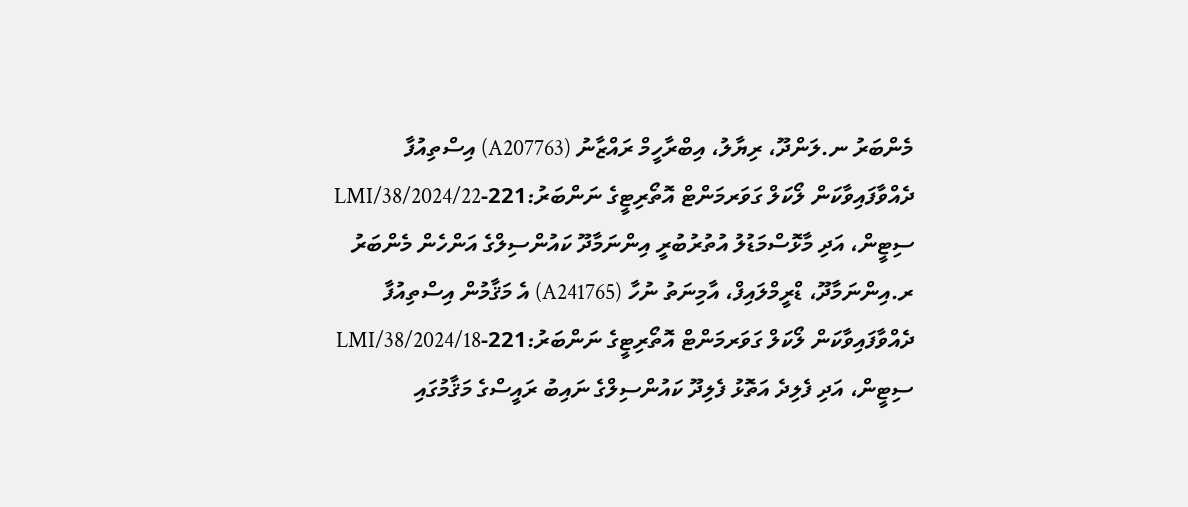މެންބަރު ނ.ލަންދޫ، ރިޔާލު، އިބްރާހީމް ރައްޒާނު (A207763) އިސްތިއުފާ ދެއްވާފައިވާކަން ލޯކަލް ގަވަރމަންޓް އޮތޯރިޓީގެ ނަންބަރު:221-LMI/38/2024/22 ސިޓީން، އަދި މާޅޮސްމަޑުލު އުތުރުބުރީ އިންނަމާދޫ ކައުންސިލްގެ އަންހެން މެންބަރު ރ.އިންނަމާދޫ، ޑްރީމްލައިފް، އާމިނަތު ނުހާ (A241765) އެ މަޤާމުން އިސްތިއުފާ ދެއްވާފައިވާކަން ލޯކަލް ގަވަރމަންޓް އޮތޯރިޓީގެ ނަންބަރު:221-LMI/38/2024/18 ސިޓީން، އަދި ފެލިދެ އަތޮޅު ފެލިދޫ ކައުންސިލްގެ ނައިބު ރައީސްގެ މަޤާމުގައި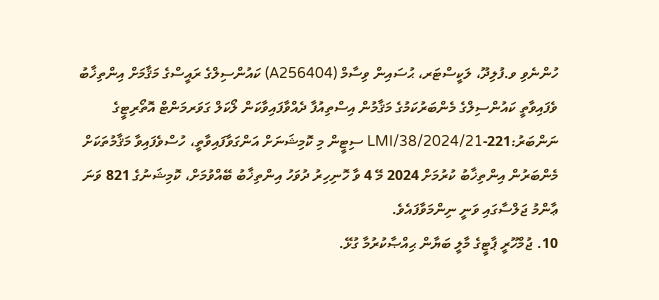ހުންނެވި ވ.ފުލިދޫ، ލަކީސްޓަރ، ޙުސައިން ވިސާމް (A256404) ކައުންސިލްގެ ރައީސްގެ މަޤާމަށް އިންތިޚާބު ވެފައިވާތީ ކައުންސިލްގެ މެންބަރުކަމުގެ މަޤާމުން އިސްތިއުފާ ދެއްވާފައިވާކަން ލޯކަލް ގަވަރމަންޓް އޮތޯރިޓީގެ ނަންބަރު:221-LMI/38/2024/21 ސިޓީން މި ކޮމިޝަނަށް އަންގަވާފައިވާތީ، ހުސްވެފައިވާ މަޤާމުތަކަށް މެންބަރުން އިންތިޚާބު ކުރުމަށް 2024 މޭ 4 ވާ ހޮނިހިރު ދުވަހު އިންތިޚާބު ބޭއްވުމަށް، ކޮމިޝަނުގެ 821 ވަނަ ޢާންމު ޖަލްސާގައި ވަނީ ނިންމަވާފައެވެ.
10. ޖުމްހޫރީ ޕާޓީގެ މާލީ ބަޔާން ޙިއްޞާކުރުމާ ގުޅޭ.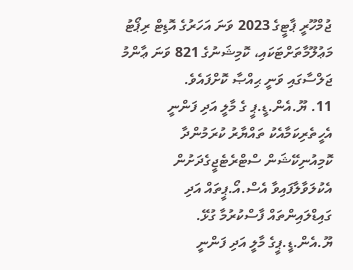ޖުމްހޫރީ ޕާޓީގެ 2023 ވަނަ އަހަރުގެ އޮޑިޓް ރިޕޯޓު މަޢުލޫމާތަށްޓަކައި، ކޮމިޝަނުގެ 821 ވަނަ ޢާންމު ޖަލްސާގައި ވަނީ ޙިއްޞާ ކޮށްފައެވެ.
11. ޔޫ.އެން.ޑީ.ޕީ ގެ މާލީ އަދި ފަންނީ އެހީތެރިކަމާއެކު ތައްޔާރު ކުރަމުންދާ ކޮމިއުނިކޭޝަން ސްޓްރެޓެޖީގެދަށުން އެކުލަވާލާފައިވާ އެސް.އޯ.ޕީތައް އަދި ގައިޑްލައިންތައް ފާސްކުރުމާ ގުޅޭ.
ޔޫ.އެން.ޑީ.ޕީގެ މާލީ އަދި ފަންނީ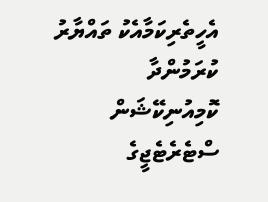އެހީތެރިކަމާއެކު ތައްޔާރު ކުރަމުންދާ ކޮމިއުނިކޭޝަން ސްޓެރެޓެޖީގެ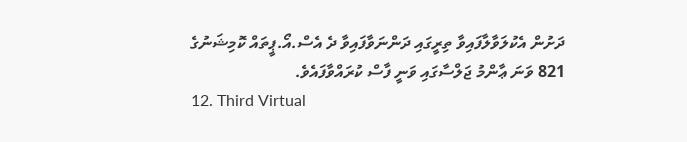ދަށުން އެކުލަވާލާފައިވާ ތިރީގައި ދަންނަވާފައިވާ ދެ އެސް.އޯ.ޕީތައް ކޮމިޝަނުގެ 821 ވަނަ ޢާންމު ޖަލްސާގައި ވަނީ ފާސް ކުރައްވާފައެވެ.
12. Third Virtual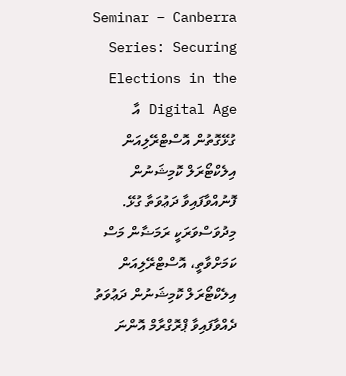Seminar – Canberra Series: Securing Elections in the Digital Age އާ ގުޅޭގޮތުން އޮސްޓްރޭލިއަން އިލެކްޓޯރަލް ކޮމިޝަނުން ފޮނުއްވާފައިވާ ދަޢުވަތާ ގުޅޭ.
މިދުވަސްވަރަކީ ރަމަޟާން މަސް ކަމަށްވާތީ، އޮސްޓްރޭލިއަން އިލެކްޓޯރަލް ކޮމިޝަނުން ދަޢުވަތު ދެއްވާފައިވާ ޕްރޮގްރާމް އޮންނަ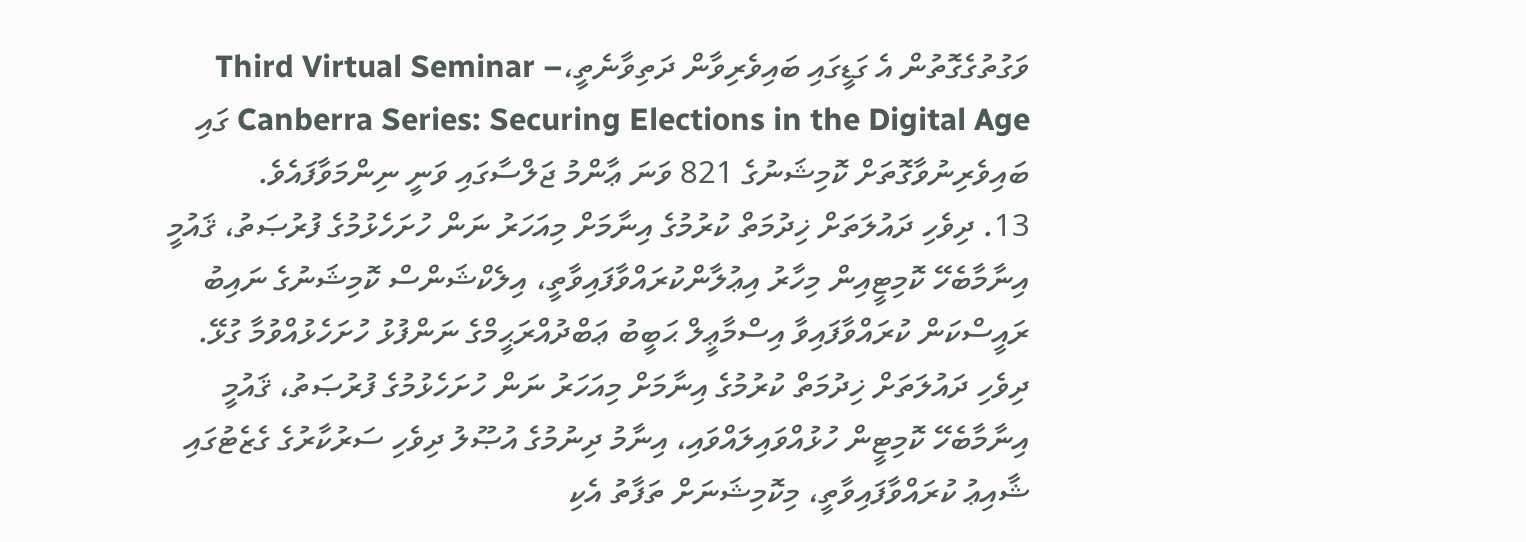ވަގުތުގެގޮތުން އެ ގަޑީގައި ބައިވެރިވާން ދަތިވާނެތީ،Third Virtual Seminar – Canberra Series: Securing Elections in the Digital Age ގައި ބައިވެރިނުވާގޮތަށް ކޮމިޝަނުގެ 821 ވަނަ ޢާންމު ޖަލްސާގައި ވަނީ ނިންމަވާފައެވެ.
13. ދިވެހި ދައުލަތަށް ޚިދުމަތް ކުރުމުގެ އިނާމަށް މިއަހަރު ނަން ހުށަހެޅުމުގެ ފުރުޞަތު، ޤައުމީ އިނާމާބެހޭ ކޮމިޓީއިން މިހާރު އިޢުލާންކުރައްވާފައިވާތީ، އިލެކްޝަންސް ކޮމިޝަނުގެ ނައިބު ރައީސްކަން ކުރައްވާފައިވާ އިސްމާޢީލް ޙަބީބު ޢަބްދުއްރަޙީމްގެ ނަންފުޅު ހުށަހެޅުއްވުމާ ގުޅޭ.
ދިވެހި ދައުލަތަށް ޚިދުމަތް ކުރުމުގެ އިނާމަށް މިއަހަރު ނަން ހުށަހެޅުމުގެ ފުރުޞަތު، ޤައުމީ އިނާމާބެހޭ ކޮމިޓީން ހުޅުއްވައިލައްވައި، އިނާމު ދިނުމުގެ އުޞޫލު ދިވެހި ސަރުކާރުގެ ގެޒެޓުގައި ޝާއިޢު ކުރައްވާފައިވާތީ، މިކޮމިޝަނަށް ތަފާތު އެކި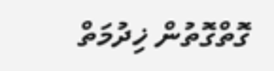ގޮތްގޮތުން ޚިދުމަތް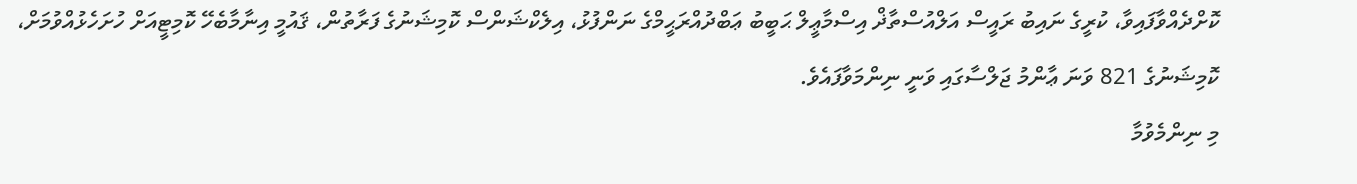ކޮށްދެއްވާފައިވާ، ކުރީގެ ނައިބު ރައީސް އަލްއުސްތާޛް އިސްމާޢީލް ޙަބީބު ޢަބްދުއްރަޙީމްގެ ނަންފުޅު، އިލެކްޝަންސް ކޮމިޝަނުގެ ފަރާތުން، ޤައުމީ އިނާމާބެހޭ ކޮމިޓީއަށް ހުށަހެޅުއްވުމަށް، ކޮމިޝަނުގެ 821 ވަނަ ޢާންމު ޖަލްސާގައި ވަނީ ނިންމަވާފައެވެ.
މި ނިންމެވުމާ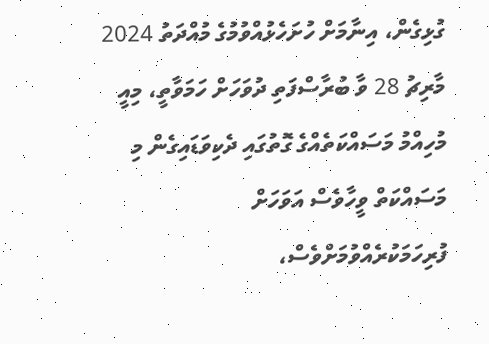ގުޅިގެން، އިނާމަށް ހުށަހެޅުއްވުމުގެ މުއްދަތު 2024 މާރިޗު 28 ވާ ބުރާސްފަތި ދުވަހަށް ހަމަވާތީ، މިއީ މުހިއްމު މަސައްކަތެއްގެ ގޮތުގައި ދެކިވަޑައިގެން މި މަސައްކަތް ވީހާވެސް އަވަހަށް ފުރިހަމަކުރެއްވުމަށްވެސް،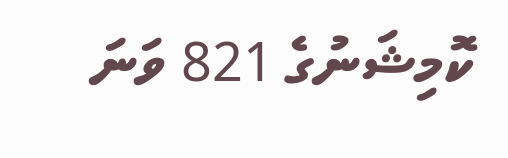ކޮމިޝަނުގެ 821 ވަނަ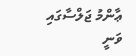ޢާންމު ޖަލްސާގައި ވަނީ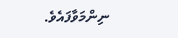ނިންމަވާފައެވެ.